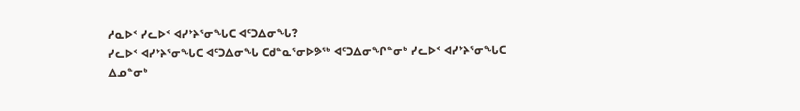ᓱᓇᐅᑉ ᓯᓚᐅᑉ ᐊᓯᔾᔨᕐᓂᖓᑕ ᐊᑦᑐᐃᓂᖓ?
ᓯᓚᐅᑉ ᐊᓯᔾᔨᕐᓂᖓᑕ ᐊᑦᑐᐃᓂᖓ ᑕᑯᓐᓇᕐᓂᐅᕗᖅ ᐊᑦᑐᐃᓂᖏᓐᓂᒃ ᓯᓚᐅᑉ ᐊᓯᔾᔨᕐᓂᖓᑕ ᐃᓄᓐᓂᒃ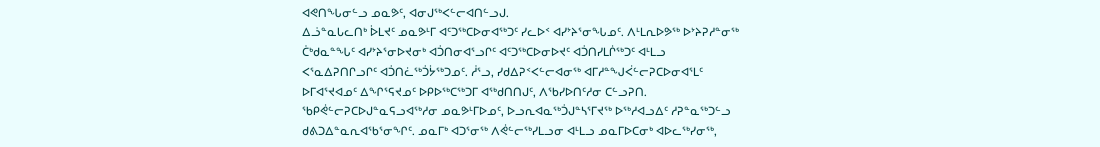ᐊᕙᑎᖓᓂᓪᓗ ᓄᓇᕗᑦ, ᐊᓂᒍᖅᐸᓪᓕᐊᑎᓪᓗᒍ.
ᐃᓘᓐᓇᒐᓚᑎᒃ ᐆᒪᔪᑦ ᓄᓇᕗᒻᒥ ᐊᑦᑐᖅᑕᐅᓂᐊᖅᑐᑦ ᓯᓚᐅᑉ ᐊᓯᔾᔨᕐᓂᖓᓄᑦ. ᐱᒻᒪᕆᐅᕗᖅ ᐅᔾᔨᕈᓱᓐᓂᖅ ᑖᒃᑯᓇᓐᖓᑦ ᐊᓯᔾᔨᕐᓂᐅᔪᓂᒃ ᐊᑑᑎᓂᐊᕐᓗᒋᑦ ᐊᑦᑐᖅᑕᐅᓂᐅᔪᑦ ᐊᑑᑎᓯᒪᒌᖅᑐᑦ ᐊᒻᒪᓗ ᐸᕐᓇᐃᕈᑎᒋᓗᒋᑦ ᐊᑑᑎᓛᖅᑑᔮᖅᑐᓄᑦ. ᓲᕐᓗ, ᓯᑯᐃᕈᑉᐸᓪᓕᐊᓂᖅ ᐊᒥᓱᓐᖑᐹᓪᓕᕈᑕᐅᓂᐊᕐᒪᑦ ᐅᒥᐊᕐᔪᐊᓄᑦ ᐃᖏᕐᕋᔪᓄᑦ ᐅᑭᐅᖅᑕᖅᑐᒥ ᐊᖅᑯᑎᑎᒍᑦ, ᐱᖃᓯᐅᑎᑦᓱᓂ ᑕᓪᓗᕈᑎ. ᖃᑭᕚᓪᓕᕈᑕᐅᒍᓐᓇᕋᓗᐊᖅᓱᓂ ᓄᓇᕗᒻᒥᐅᓄᑦ, ᐅᓗᕆᐊᓇᖅᑑᒍᓐᓴᕐᒥᔪᖅ ᐅᖅᓱᐊᓗᐃᑦ ᓱᕈᓐᓇᖅᑐᓪᓗ ᑯᕕᑐᐃᓐᓇᕆᐊᖃᕐᓂᖏᑦ. ᓄᓇᒥᒃ ᐊᑐᕐᓂᖅ ᐱᕚᓪᓕᖅᓯᒪᓗᓂ ᐊᒻᒪᓗ ᓄᓇᒥᐅᑕᓂᒃ ᐊᐅᓚᖅᓯᓂᖅ,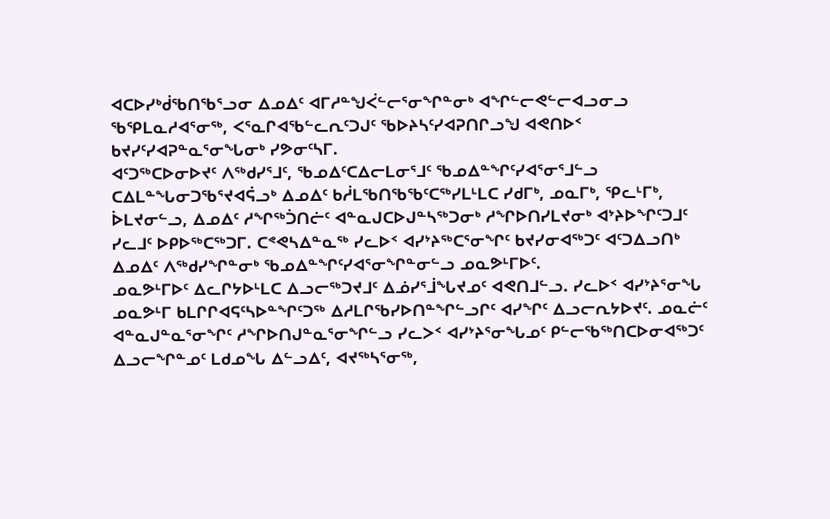ᐊᑕᐅᓯᒃᑰᖃᑎᖃᕐᓗᓂ ᐃᓄᐃᑦ ᐊᒥᓱᓐᖑᐹᓪᓕᕐᓂᖏᓐᓂᒃ ᐊᖏᓪᓕᕙᓪᓕᐊᓗᓂᓗ ᖃᕿᒪᓇᓱᐊᕐᓂᖅ, ᐸᕐᓇᒋᐊᖃᓪᓚᕆᑦᑐᒍᑦ ᖃᐅᔨᓴᑦᓯᐊᕈᑎᒋᓗᖑ ᐊᕙᑎᐅᑉ ᑲᔪᓯᑦᓯᐊᕈᓐᓇᕐᓂᖓᓂᒃ ᓯᕗᓂᑦᓴᒥ.
ᐊᑦᑐᖅᑕᐅᓂᐅᔪᑦ ᐱᖅᑯᓯᕐᒧᑦ, ᖃᓄᐃᑦᑕᐃᓕᒪᓂᕐᒧᑦ ᖃᓄᐃᓐᖏᑦᓯᐊᕐᓂᕐᒧᓪᓗ
ᑕᐃᒪᓐᖓᓂᑐᖃᕐᔪᐊᕌᓗᒃ ᐃᓄᐃᑦ ᑲᓲᒪᖃᑎᖃᖃᑦᑕᖅᓯᒪᒻᒪᑕ ᓯᑯᒥᒃ, ᓄᓇᒥᒃ, ᕿᓚᒻᒥᒃ, ᐆᒪᔪᓂᓪᓗ, ᐃᓄᐃᑦ ᓱᖏᖅᑑᑎᓖᑦ ᐊᓐᓇᒍᑕᐅᒍᓐᓴᖅᑐᓂᒃ ᓱᖏᐅᑎᓯᒪᔪᓂᒃ ᐊᔾᔨᐅᖏᑦᑐᒧᑦ ᓯᓚᒧᑦ ᐅᑭᐅᖅᑕᖅᑐᒥ. ᑕᕝᕙᓴᐃᓐᓇᖅ ᓯᓚᐅᑉ ᐊᓯᔾᔨᖅᑕᕐᓂᖏᑦ ᑲᔪᓯᓂᐊᖅᑐᑦ ᐊᑦᑐᐃᓗᑎᒃ ᐃᓄᐃᑦ ᐱᖅᑯᓯᖏᓐᓂᒃ ᖃᓄᐃᓐᖏᑦᓯᐊᕐᓂᖏᓐᓂᓪᓗ ᓄᓇᕗᒻᒥᐅᑦ.
ᓄᓇᕗᒻᒥᐅᑦ ᐃᓚᒋᔭᐅᒻᒪᑕ ᐃᓗᓕᖅᑐᔪᒧᑦ ᐃᓅᓯᕐᒨᖓᔪᓄᑦ ᐊᕙᑎᒧᓪᓗ. ᓯᓚᐅᑉ ᐊᓯᔾᔨᕐᓂᖓ ᓄᓇᕗᒻᒥ ᑲᒪᒋᒋᐊᕋᑦᓴᐅᓐᖏᑦᑐᖅ ᐃᓱᒪᒋᖃᓯᐅᑎᓐᖏᓪᓗᒋᑦ ᐊᓯᖏᑦ ᐃᓗᓕᕆᔭᐅᔪᑦ. ᓄᓇᓖᑦ ᐊᓐᓇᒍᓐᓇᕐᓂᖏᑦ ᓱᖏᐅᑎᒍᓐᓇᕐᓂᖏᓪᓗ ᓯᓚᐳᑉ ᐊᓯᔾᔨᕐᓂᖓᓄᑦ ᑭᓪᓕᖃᖅᑎᑕᐅᓂᐊᖅᑐᑦ ᐃᓗᓕᖏᓐᓄᑦ ᒪᑯᓄᖓ ᐃᓪᓗᐃᑦ, ᐊᔪᖅᓴᕐᓂᖅ,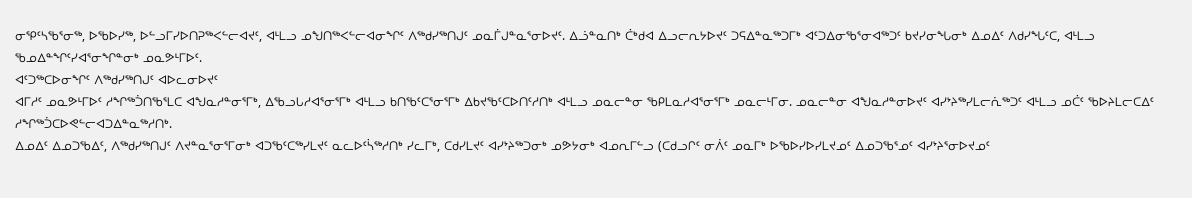ᓂᕿᑦᓴᖃᕐᓂᖅ, ᐅᖃᐅᓯᖅ, ᐅᓪᓗᒥᓯᐅᑎᕈᖅᐸᓪᓕᐊᔪᑦ, ᐊᒻᒪᓗ ᓄᖑᑎᖅᐸᓪᓕᐊᓂᖏᑦ ᐱᖅᑯᓯᖅᑎᒍᑦ ᓄᓇᒦᒍᓐᓇᕐᓂᐅᔪᑦ. ᐃᓘᓐᓇᑎᒃ ᑖᒃᑯᐊ ᐃᓗᓕᕆᔭᐅᔪᑦ ᑐᕋᐃᓐᓇᖅᑐᒥᒃ ᐊᑦᑐᐃᓂᖃᕐᓂᐊᖅᑐᑦ ᑲᔪᓯᓂᖓᓂᒃ ᐃᓄᐃᑦ ᐱᑯᓯᖓᑦᑕ, ᐊᒻᒪᓗ ᖃᓄᐃᓐᖏᑦᓯᐊᕐᓂᖏᓐᓂᒃ ᓄᓇᕗᒻᒥᐅᑦ.
ᐊᑦᑐᖅᑕᐅᓂᖏᑦ ᐱᖅᑯᓯᖅᑎᒍᑦ ᐊᐅᓚᓂᐅᔪᑦ
ᐊᒥᓱᑦ ᓄᓇᕗᒻᒥᐅᑦ ᓱᖏᖅᑑᑎᖃᕐᒪᑕ ᐊᖑᓇᓱᓐᓂᕐᒥᒃ, ᐃᖃᓗᒐᓱᐊᕐᓂᕐᒥᒃ ᐊᒻᒪᓗ ᑲᑎᖃᑦᑕᕐᓂᕐᒥᒃ ᐃᑲᔪᖃᑦᑕᐅᑎᑦᓱᑎᒃ ᐊᒻᒪᓗ ᓄᓇᓕᓐᓂ ᖃᑭᒪᓇᓱᐊᕐᓂᕐᒥᒃ ᓄᓇᓕᒻᒥᓂ. ᓄᓇᓕᓐᓂ ᐊᖑᓇᓱᓐᓂᐅᔪᑦ ᐊᓯᔾᔨᖅᓯᒪᓕᕇᖅᑐᑦ ᐊᒻᒪᓗ ᓄᑖᑦ ᖃᐅᔨᒪᓕᑕᐃᑦ ᓱᖏᖅᑑᑕᐅᕙᓪᓕᐊᑐᐃᓐᓇᖅᓱᑎᒃ.
ᐃᓄᐃᑦ ᐃᓄᑐᖃᐃᑦ, ᐱᖅᑯᓯᖅᑎᒍᑦ ᐱᔪᓐᓇᕐᓂᕐᒥᓂᒃ ᐊᑐᖃᑦᑕᖅᓯᒪᔪᑦ ᓇᓚᐅᑦᓵᖅᓱᑎᒃ ᓯᓚᒥᒃ, ᑕᑯᓯᒪᔪᑦ ᐊᓯᔾᔨᖅᑐᓂᒃ ᓄᕗᔭᓂᒃ ᐊᓄᕆᒥᓪᓗ (ᑕᑯᓗᒋᑦ ᓂᐲᑦ ᓄᓇᒥᒃ ᐅᖃᐅᓯᐅᓯᒪᔪᓄᑦ ᐃᓄᑐᖃᕐᓄᑦ ᐊᓯᔾᔨᕐᓂᐅᔪᓄᑦ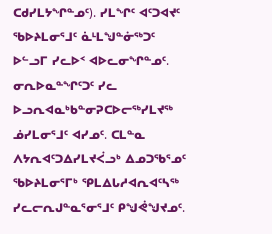ᑕᑯᓯᒪᔭᖏᓐᓄᑦ). ᓯᒪᖏᑦ ᐊᑦᑐᐊᔪᑦ ᖃᐅᔨᒪᓂᕐᒧᑦ ᓈᒻᒪᖑᓐᓃᖅᑐᑦ ᐅᓪᓗᒥ ᓯᓚᐅᑉ ᐊᐅᓚᓂᖏᓐᓄᑦ. ᓂᕆᐅᓇᓐᖏᑦᑐᑦ ᓯᓚ ᐅᓗᕆᐊᓇᒃᑲᓐᓂᕈᑕᐅᓕᖅᓯᒪᔪᖅ ᓅᓯᒪᓂᕐᒧᑦ ᐊᓯᓄᑦ. ᑕᒪᓐᓇ
ᐱᔭᕆᐊᑦᑐᐃᓯᒪᔪᐹᓗᒃ ᐃᓄᑐᖃᕐᓄᑦ ᖃᐅᔨᒪᓂᕐᒥᒃ ᕿᒪᐃᒐᓱᐊᕆᐊᑦᓴᖅ ᓯᓚᓕᕆᒍᓐᓇᕐᓂᕐᒧᑦ ᑭᖑᕚᖑᔪᓄᑦ.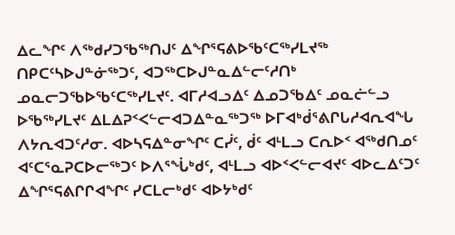ᐃᓚᖏᑦ ᐱᖅᑯᓯᑐᖃᖅᑎᒍᑦ ᐃᖏᕐᕋᕕᐅᖃᑦᑕᖅᓯᒪᔪᖅ ᑎᑭᑕᑦᓴᐅᒍᓐᓃᖅᑐᑦ, ᐊᑐᖅᑕᐅᒍᓐᓇᐃᓪᓕᑦᓱᑎᒃ ᓄᓇᓕᑐᖃᐅᖃᑦᑕᖅᓯᒪᔪᑦ. ᐊᒥᓱᐊᓗᐃᑦ ᐃᓄᑐᖃᐃᑦ ᓄᓇᓖᓪᓗ ᐅᖃᖅᓯᒪᔪᑦ ᐃᒪᐃᕈᑉᐸᓪᓕᐊᑐᐃᓐᓇᖅᑐᖅ ᐅᒥᐊᒃᑰᕐᕕᒋᒐᓱᐊᕆᐊᖓ ᐱᔭᕆᐊᑐᑦᓱᓂ. ᐊᐅᓴᕋᐃᓐᓂᖏᑦ ᑕᓰᑦ, ᑰᑦ ᐊᒻᒪᓗ ᑕᕆᐅᑉ ᐊᖅᑯᑎᓄᑦ ᐊᑦᑕᕐᓇᕈᑕᐅᓕᖅᑐᑦ ᐅᐱᕐᖔᒃᑯᑦ, ᐊᒻᒪᓗ ᐊᐅᑉᐸᓪᓕᐊᔪᑦ ᐊᐅᓚᐃᑦᑐᑦ ᐃᖏᕐᕋᕕᒋᒋᐊᖏᑦ ᓯᑕᒪᓕᒃᑯᑦ ᐊᐅᔭᒃᑯᑦ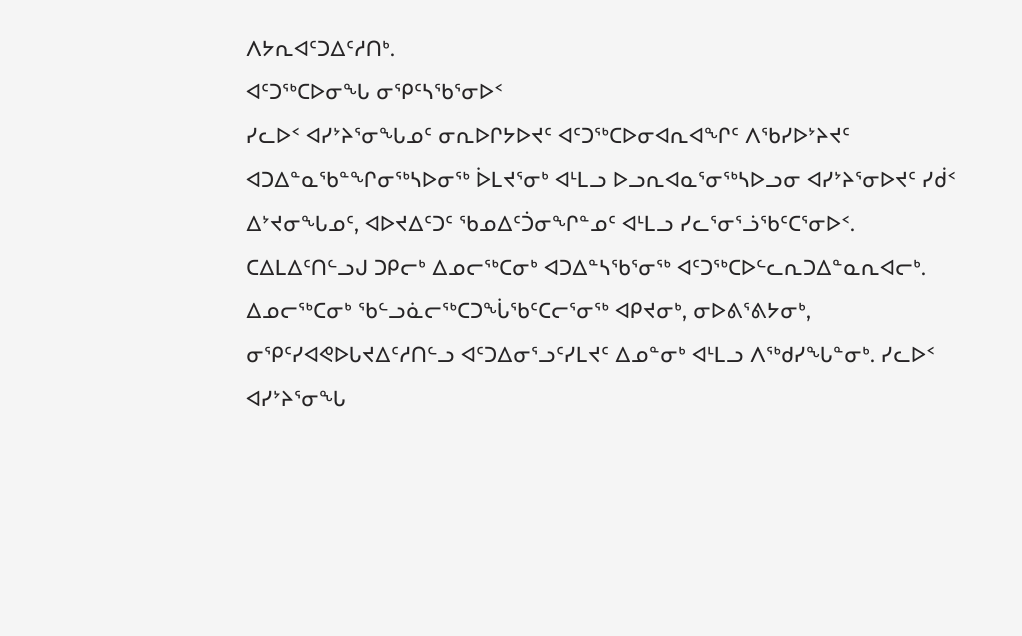ᐱᔭᕆᐊᑦᑐᐃᑦᓱᑎᒃ.
ᐊᑦᑐᖅᑕᐅᓂᖓ ᓂᕿᑦᓴᖃᕐᓂᐅᑉ
ᓯᓚᐅᑉ ᐊᓯᔾᔨᕐᓂᖓᓄᑦ ᓂᕆᐅᒋᔭᐅᔪᑦ ᐊᑦᑐᖅᑕᐅᓂᐊᕆᐊᖏᑦ ᐱᖃᓯᐅᔾᔨᔪᑦ ᐊᑐᐃᓐᓇᖃᓐᖏᓂᖅᓴᐅᓂᖅ ᐆᒪᔪᕐᓂᒃ ᐊᒻᒪᓗ ᐅᓗᕆᐊᓇᕐᓂᖅᓴᐅᓗᓂ ᐊᓯᔾᔨᕐᓂᐅᔪᑦ ᓯᑰᑉ ᐃᔾᔪᓂᖓᓄᑦ, ᐊᐅᔪᐃᑦᑐᑦ ᖃᓄᐃᑦᑑᓂᖏᓐᓄᑦ ᐊᒻᒪᓗ ᓯᓚᕐᓂᕐᓘᖃᑦᑕᕐᓂᐅᑉ. ᑕᐃᒪᐃᑦᑎᓪᓗᒍ ᑐᑭᓕᒃ ᐃᓄᓕᖅᑕᓂᒃ ᐊᑐᐃᓐᓴᖃᕐᓂᖅ ᐊᑦᑐᖅᑕᐅᓪᓚᕆᑐᐃᓐᓇᕆᐊᓕᒃ.
ᐃᓄᓕᖅᑕᓂᒃ ᖃᓪᓗᓈᓕᖅᑕᑐᖔᖃᑦᑕᓕᕐᓂᖅ ᐊᑭᔪᓂᒃ, ᓂᐅᕕᕐᕕᔭᓂᒃ, ᓂᕿᑦᓯᐊᕙᐅᒐᔪᐃᑦᓱᑎᓪᓗ ᐊᑦᑐᐃᓂᕐᓗᑦᓯᒪᔪᑦ ᐃᓄᓐᓂᒃ ᐊᒻᒪᓗ ᐱᖅᑯᓯᖓᓐᓂᒃ. ᓯᓚᐅᑉ ᐊᓯᔾᔨᕐᓂᖓ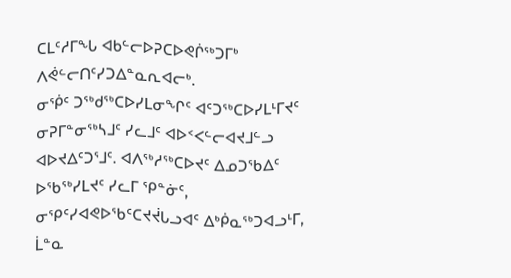ᑕᒪᑦᓱᒥᖓ ᐊᑲᓪᓕᐅᕈᑕᐅᕙᒌᖅᑐᒥᒃ ᐱᕚᓪᓕᑎᑦᓯᑐᐃᓐᓇᕆᐊᓕᒃ.
ᓂᕐᑮᑦ ᑐᖅᑯᖅᑕᐅᓯᒪᓂᖏᑦ ᐊᑦᑐᖅᑕᐅᓯᒪᒻᒥᔪᑦ ᓂᕈᒥᓐᓂᖅᓴᒧᑦ ᓯᓚᒧᑦ ᐊᐅᑉᐸᓪᓕᐊᔪᒧᓪᓗ ᐊᐅᔪᐃᑦᑐᕐᒧᑦ. ᐊᐱᖅᓱᖅᑕᐅᔪᑦ ᐃᓄᑐᖃᐃᑦ ᐅᖃᖅᓯᒪᔪᑦ ᓯᓚᒥ ᕿᓐᓃᑦ, ᓂᕿᑦᓯᐊᕙᐅᖃᑦᑕᔪᔫᒐᓗᐊᑦ ᐃᒃᑮᓇᖅᑐᐊᓗᒻᒥ, ᒫᓐᓇ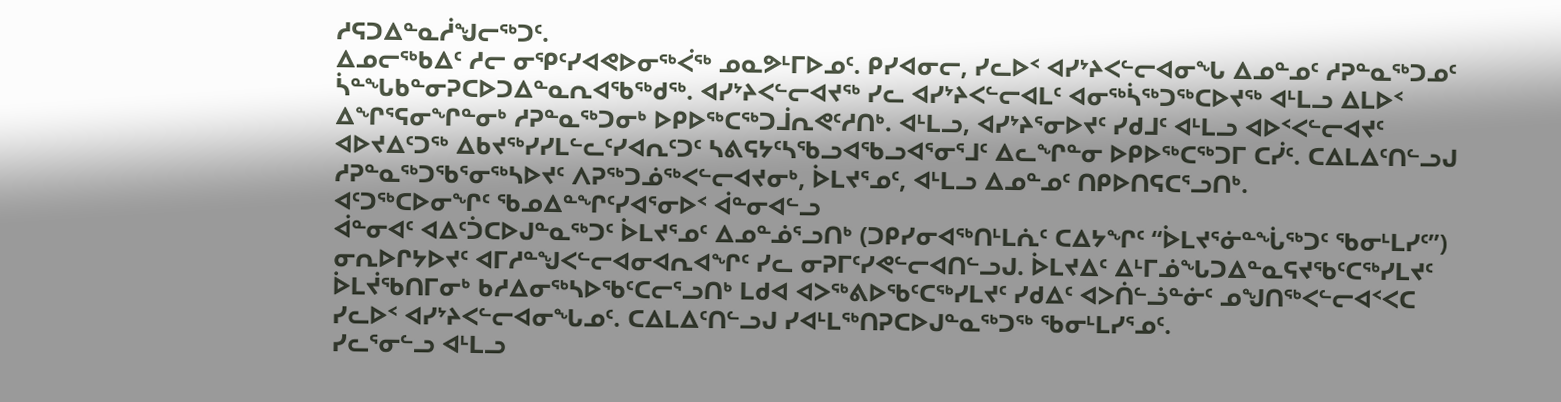ᓱᕋᑐᐃᓐᓇᓲᖑᓕᖅᑐᑦ.
ᐃᓄᓕᖅᑲᐃᑦ ᓱᓕ ᓂᕿᑦᓯᐊᕙᐅᓂᖅᐹᖅ ᓄᓇᕗᒻᒥᐅᓄᑦ. ᑭᓯᐊᓂᓕ, ᓯᓚᐅᑉ ᐊᓯᔾᔨᐸᓪᓕᐊᓂᖓ ᐃᓄᓐᓄᑦ ᓱᕈᓐᓇᖅᑐᓄᑦ ᓵᓐᖓᑲᓐᓂᕈᑕᐅᑐᐃᓐᓇᕆᐊᖃᖅᑯᖅ. ᐊᓯᔾᔨᐸᓪᓕᐊᔪᖅ ᓯᓚ ᐊᓯᔾᔨᐸᓪᓕᐊᒪᑦ ᐊᓂᖅᓵᖅᑐᖅᑕᐅᔪᖅ ᐊᒻᒪᓗ ᐃᒪᐅᑉ ᐃᖏᕐᕋᓂᖏᓐᓂᒃ ᓱᕈᓐᓇᖅᑐᓂᒃ ᐅᑭᐅᖅᑕᖅᑐᒨᕆᕙᑦᓱᑎᒃ. ᐊᒻᒪᓗ, ᐊᓯᔾᔨᕐᓂᐅᔪᑦ ᓯᑯᒧᑦ ᐊᒻᒪᓗ ᐊᐅᑉᐸᓪᓕᐊᔪᑦ ᐊᐅᔪᐃᑦᑐᖅ ᐃᑲᔪᖅᓯᓯᒪᓪᓚᑦᓯᐊᕆᑦᑐᑦ ᓴᕕᕋᔭᑦᓴᖃᓗᐊᖃᓗᐊᕐᓂᕐᒧᑦ ᐃᓚᖏᓐᓂ ᐅᑭᐅᖅᑕᖅᑐᒥ ᑕᓰᑦ. ᑕᐃᒪᐃᑦᑎᓪᓗᒍ ᓱᕈᓐᓇᖅᑐᖃᕐᓂᖅᓴᐅᔪᑦ ᐱᕈᖅᑐᓅᖅᐸᓪᓕᐊᔪᓂᒃ, ᐆᒪᔪᕐᓄᑦ, ᐊᒻᒪᓗ ᐃᓄᓐᓄᑦ ᑎᑭᐅᑎᕋᑕᕐᓗᑎᒃ.
ᐊᑦᑐᖅᑕᐅᓂᖏᑦ ᖃᓄᐃᓐᖏᑦᓯᐊᕐᓂᐅᑉ ᐋᓐᓂᐊᓪᓗ
ᐋᓐᓂᐊᑦ ᐊᐃᑦᑑᑕᐅᒍᓐᓇᖅᑐᑦ ᐆᒪᔪᕐᓄᑦ ᐃᓄᓐᓅᕐᓗᑎᒃ (ᑐᑭᓯᓂᐊᖅᑎᒻᒪᕇᑦ ᑕᐃᔭᖏᑦ “ᐆᒪᔪᕐᓃᓐᖔᖅᑐᑦ ᖃᓂᒻᒪᓯᑦ”) ᓂᕆᐅᒋᔭᐅᔪᑦ ᐊᒥᓱᓐᖑᐸᓪᓕᐊᓂᐊᕆᐊᖏᑦ ᓯᓚ ᓂᕈᒥᑦᓯᕙᓪᓕᐊᑎᓪᓗᒍ. ᐆᒪᔪᐃᑦ ᐃᒻᒥᓅᖓᑐᐃᓐᓇᕋᔪᖃᑦᑕᖅᓯᒪᔪᑦ ᐆᒪᔫᖃᑎᒥᓂᒃ ᑲᓱᐃᓂᖅᓴᐅᖃᑦᑕᓕᕐᓗᑎᒃ ᒪᑯᐊ ᐊᐳᖅᕕᐅᖃᑦᑕᖅᓯᒪᔪᑦ ᓯᑯᐃᑦ ᐊᐳᑏᓪᓘᓐᓃᑦ ᓄᖑᑎᖅᐸᓪᓕᐊᑉᐸᑕ ᓯᓚᐅᑉ ᐊᓯᔾᔨᐸᓪᓕᐊᓂᖓᓄᑦ. ᑕᐃᒪᐃᑦᑎᓪᓗᒍ ᓯᐊᒻᒪᖅᑎᕈᑕᐅᒍᓐᓇᖅᑐᖅ ᖃᓂᒻᒪᓯᕐᓄᑦ.
ᓯᓚᕐᓂᓪᓗ ᐊᒻᒪᓗ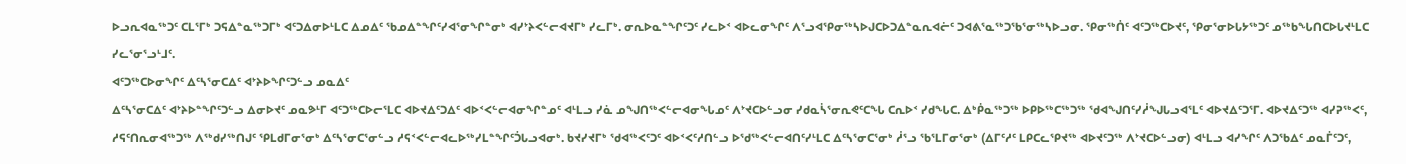ᐅᓗᕆᐊᓇᖅᑐᑦ ᑕᒪᕐᒥᒃ ᑐᕋᐃᓐᓇᖅᑐᒥᒃ ᐊᑦᑐᐃᓂᐅᒻᒪᑕ ᐃᓄᐃᑦ ᖃᓄᐃᓐᖏᑦᓯᐊᕐᓂᖏᓐᓂᒃ ᐊᓯᔾᔨᐸᓪᓕᐊᔪᒥᒃ ᓯᓚᒥᒃ. ᓂᕆᐅᓇᓐᖏᑦᑐᑦ ᓯᓚᐅᑉ ᐊᐅᓚᓂᖏᑦ ᐱᕐᓗᐊᕿᓂᖅᓴᐅᒍᑕᐅᑐᐃᓐᓇᕆᐊᓖᑦ ᑐᐊᕕᕐᓇᖅᑐᖃᕐᓂᖅᓴᐅᓗᓂ. ᕿᓂᖅᑏᑦ ᐊᑦᑐᖅᑕᐅᔪᑦ, ᕿᓂᕐᓂᐅᒐᔭᖅᑐᑦ ᓄᖅᑲᖓᑎᑕᐅᒐᔪᒻᒪᑕ ᓯᓚᕐᓂᕐᓗᒻᒧᑦ.
ᐊᑦᑐᖅᑕᐅᓂᖏᑦ ᐃᑦᓴᕐᓂᑕᐃᑦ ᐊᔾᔨᐅᖏᑦᑐᓪᓗ ᓄᓇᐃᑦ
ᐃᑦᓴᕐᓂᑕᐃᑦ ᐊᔾᔨᐅᓐᖏᑦᑐᓪᓗ ᐃᓂᐅᔪᑦ ᓄᓇᕗᒻᒥ ᐊᑦᑐᖅᑕᐅᓕᕐᒪᑕ ᐊᐅᔪᐃᑦᑐᐃᑦ ᐊᐅᑉᐸᓪᓕᐊᓂᖏᓐᓄᑦ ᐊᒻᒪᓗ ᓯᓈ ᓄᖑᑎᖅᐸᓪᓕᐊᓂᖓᓄᑦ ᐱᔾᔪᑕᐅᓪᓗᓂ ᓯᑯᓇᓵᕐᓂᕆᕙᑦᑕᖓ ᑕᕆᐅᑉ ᓯᑯᖓᑕ. ᐃᒃᑮᓇᖅᑐᖅ ᐅᑭᐅᖅᑕᖅᑐᖅ ᖁᐊᖑᑎᑦᓯᓲᖑᒐᓗᐊᕐᒪᑦ ᐊᐅᔪᐃᑦᑐᕐᒥ. ᐊᐅᔪᐃᑦᑐᖅ ᐊᓯᕈᖅᐸᑦ, ᓱᕋᑦᑎᕆᓂᐊᖅᑐᖅ ᐱᖅᑯᓯᖅᑎᒍᑦ ᕿᒪᑯᒥᓂᕐᓂᒃ ᐃᑦᓴᕐᓂᑕᕐᓂᓪᓗ ᓱᕋᑉᐸᓪᓕᐊᓚᐅᖅᓯᒪᓐᖏᑦᑑᒐᓗᐊᓂᒃ. ᑲᔪᓯᔪᒥᒃ ᖁᐊᖅᐸᑦᑐᑦ ᐊᐅᑉᐸᑦᓱᑎᓪᓗ ᐅᖁᖅᐸᓪᓕᐊᑎᑦᓯᒻᒪᑕ ᐃᑦᓴᕐᓂᑕᕐᓂᒃ ᓲᕐᓗ ᖃᕐᒪᒥᓂᕐᓂᒃ (ᐃᒥᑦᓱᑦ ᒪᑭᑕᓚᕿᔪᖅ ᐊᐅᔪᑦᑐᖅ ᐱᔾᔪᑕᐅᓪᓗᓂ) ᐊᒻᒪᓗ ᐊᓯᖏᑦ ᐱᑐᖃᐃᑦ ᓄᓇᒦᑦᑐᑦ,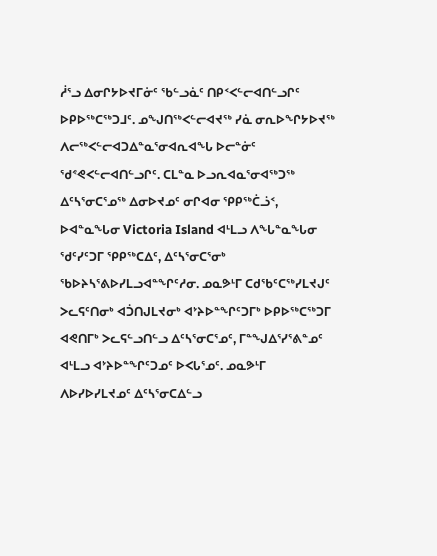ᓲᕐᓗ ᐃᓂᒋᔭᐅᔪᒥᓃᑦ ᖃᓪᓗᓈᑦ ᑎᑭᑉᐸᓪᓕᐊᑎᓪᓗᒋᑦ ᐅᑭᐅᖅᑕᖅᑐᒧᑦ. ᓄᖑᑎᖅᐸᓪᓕᐊᔪᖅ ᓯᓈ ᓂᕆᐅᖏᔭᐅᔪᖅ ᐱᓕᖅᐸᓪᓕᐊᑐᐃᓐᓇᕐᓂᐊᕆᐊᖓ ᐅᓕᓐᓃᑦ ᖁᕝᕙᐸᓪᓕᐊᑎᓪᓗᒋᑦ. ᑕᒪᓐᓇ ᐅᓗᕆᐊᓇᕐᓂᐊᖅᑐᖅ ᐃᑦᓴᕐᓂᑕᕐᓄᖅ ᐃᓂᐅᔪᓄᑦ ᓂᒋᐊᓂ ᕿᑭᖅᑖᓘᑉ, ᐅᐊᓐᓇᖓᓂ Victoria Island ᐊᒻᒪᓗ ᐱᖓᓐᓇᖓᓂ ᖁᑦᓯᑦᑐᒥ ᕿᑭᖅᑕᐃᑦ, ᐃᑦᓴᕐᓂᑕᕐᓂᒃ ᖃᐅᔨᓴᕐᕕᐅᓯᒪᓗᐊᓐᖏᑦᓱᓂ. ᓄᓇᕗᒻᒥ ᑕᑯᖃᑦᑕᖅᓯᒪᔪᒍᑦ ᐳᓚᕋᑦᑎᓂᒃ ᐊᑑᑎᒍᒪᔪᓂᒃ ᐊᔾᔨᐅᓐᖏᑦᑐᒥᒃ ᐅᑭᐅᖅᑕᖅᑐᒥ ᐊᕙᑎᒥᒃ ᐳᓚᕋᓪᓗᑎᓪᓗ ᐃᑦᓴᕐᓂᑕᕐᓄᑦ, ᒥᓐᖑᐃᕐᓯᕐᕕᓐᓄᑦ ᐊᒻᒪᓗ ᐊᔾᔨᐅᓐᖏᑦᑐᓄᑦ ᐅᐸᒐᕐᓄᑦ. ᓄᓇᕗᒻᒥ ᐱᐅᓯᐅᓯᒪᔪᓄᑦ ᐃᑦᓴᕐᓂᑕᐃᓪᓗ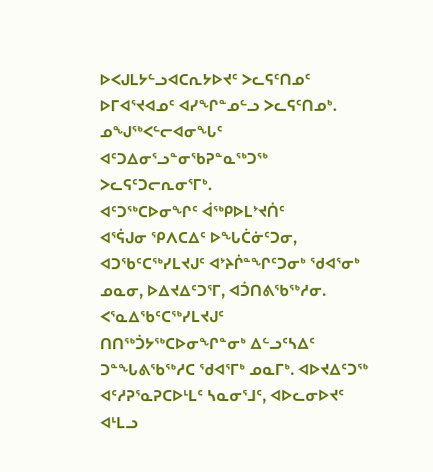ᐅᐸᒍᒪᔭᓪᓗᐊᑕᕆᔭᐅᔪᑦ ᐳᓚᕋᑦᑎᓄᑦ ᐅᒥᐊᕐᔪᐊᓄᑦ ᐊᓯᖏᓐᓄᓪᓗ ᐳᓚᕋᑦᑎᓄᒃ. ᓄᖑᖅᐸᓪᓕᐊᓂᖓᑦ ᐊᑦᑐᐃᓂᕐᓗᓐᓂᖃᕈᓐᓇᖅᑐᖅ ᐳᓚᕋᑦᑐᓕᕆᓂᕐᒥᒃ.
ᐊᑦᑐᖅᑕᐅᓂᖏᑦ ᐋᖅᑭᐅᒪᔾᔪᑏᑦ
ᐊᕐᕌᒍᓂ ᕿᐱᑕᐃᑦ ᐅᖓᑖᓃᑦᑐᓂ, ᐊᑐᖃᑦᑕᖅᓯᒪᔪᒍᑦ ᐊᔾᔨᒌᓐᖏᑦᑐᓂᒃ ᖁᐊᕐᓂᒃ ᓄᓇᓂ, ᐅᐃᔪᐃᑦᑐᕐᒥ, ᐊᑑᑎᕕᖃᖅᓱᓂ. ᐸᕐᓇᐃᖃᑦᑕᖅᓯᒪᔪᒍᑦ ᑎᑎᖅᑑᔭᖅᑕᐅᓂᖏᓐᓂᒃ ᐃᓪᓗᑦᓴᐃᑦ ᑐᓐᖓᕕᖃᖅᓱᑕ ᖁᐊᕐᒥᒃ ᓄᓇᒥᒃ. ᐊᐅᔪᐃᑦᑐᖅ ᐊᑦᓱᕈᕐᓇᕈᑕᐅᒻᒪᑦ ᓴᓇᓂᕐᒧᑦ, ᐊᐅᓚᓂᐅᔪᑦ ᐊᒻᒪᓗ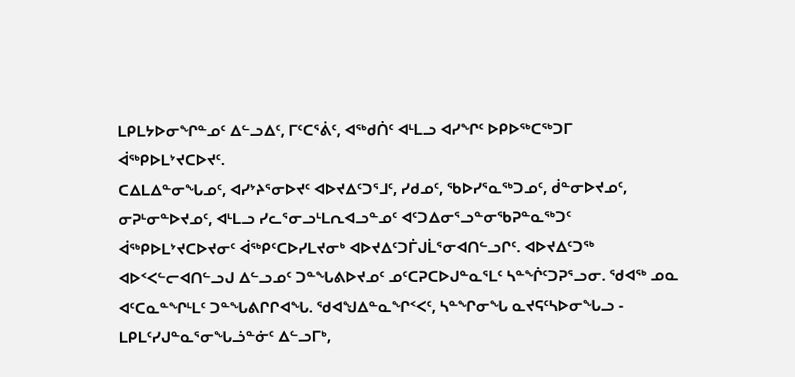ᒪᑭᒪᔭᐅᓂᖏᓐᓄᑦ ᐃᓪᓗᐃᑦ, ᒥᑦᑕᕐᕖᑦ, ᐊᖅᑯᑏᑦ ᐊᒻᒪᓗ ᐊᓯᖏᑦ ᐅᑭᐅᖅᑕᖅᑐᒥ ᐋᖅᑭᐅᒪᔾᔪᑕᐅᔪᑦ.
ᑕᐃᒪᐃᓐᓂᖓᓄᑦ, ᐊᓯᔾᔨᕐᓂᐅᔪᑦ ᐊᐅᔪᐃᑦᑐᕐᒧᑦ, ᓯᑯᓄᑦ, ᖃᐅᓯᕐᓇᖅᑐᓄᑦ, ᑰᓐᓂᐅᔪᓄᑦ, ᓂᕈᒻᓂᓐᐅᔪᓄᑦ, ᐊᒻᒪᓗ ᓯᓚᕐᓂᓗᒻᒪᕆᐊᓗᓐᓄᑦ ᐊᑦᑐᐃᓂᕐᓗᓐᓂᖃᕈᓐᓇᖅᑐᑦ ᐋᖅᑭᐅᒪᔾᔪᑕᐅᔪᓂᑦ ᐋᖅᑭᑦᑕᐅᓯᒪᔪᓂᒃ ᐊᐅᔪᐃᑦᑐᒦᒍᒫᕐᓂᐊᑎᓪᓗᒋᑦ. ᐊᐅᔪᐃᑦᑐᖅ ᐊᐅᑉᐸᓪᓕᐊᑎᓪᓗᒍ ᐃᓪᓗᓄᑦ ᑐᓐᖓᕕᐅᔪᓄᑦ ᓄᑦᑕᕈᑕᐅᒍᓐᓇᕐᒪᑦ ᓴᓐᖐᑦᑐᕈᕐᓗᓂ. ᖁᐊᖅ ᓄᓇ ᐊᑦᑕᓇᓐᖏᒻᒪᑦ ᑐᓐᖓᕕᒋᒋᐊᖓ. ᖁᐊᖑᐃᓐᓇᖏᑉᐸᑦ, ᓴᓐᖏᓂᖓ ᓇᔪᕋᑦᓴᐅᓂᖓᓗ - ᒪᑭᒪᑦᓯᒍᓐᓇᕐᓂᖓᓘᓐᓃᑦ ᐃᓪᓗᒥᒃ,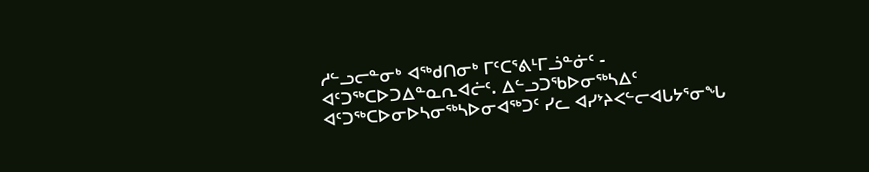ᓱᓪᓗᓕᓐᓂᒃ ᐊᖅᑯᑎᓂᒃ ᒥᑦᑕᕐᕕᒻᒥᓘᓐᓃᑦ - ᐊᑦᑐᖅᑕᐅᑐᐃᓐᓇᕆᐊᓖᑦ. ᐃᓪᓗᑐᖃᐅᓂᖅᓴᐃᑦ ᐊᑦᑐᖅᑕᐅᓂᐅᓴᓂᖅᓴᐅᓂᐊᖅᑐᑦ ᓯᓚ ᐊᓯᔾᔨᐸᓪᓕᐊᒐᔭᕐᓂᖓ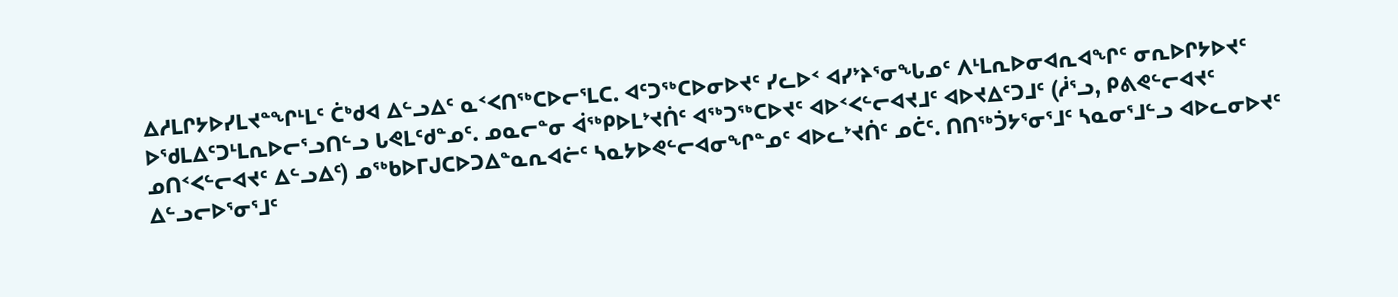ᐃᓱᒪᒋᔭᐅᓯᒪᔪᓐᖏᒻᒪᑦ ᑖᒃᑯᐊ ᐃᓪᓗᐃᑦ ᓇᑉᐸᑎᖅᑕᐅᓕᕐᒪᑕ. ᐊᑦᑐᖅᑕᐅᓂᐅᔪᑦ ᓯᓚᐅᑉ ᐊᓯᔾᔨᕐᓂᖓᓄᑦ ᐱᒻᒪᕆᐅᓂᐊᕆᐊᖏᑦ ᓂᕆᐅᒋᔭᐅᔪᑦ ᐅᖁᒪᐃᑦᑐᒻᒪᕆᐅᓕᕐᓗᑎᓪᓗ ᒐᕙᒪᑦᑯᓐᓄᑦ. ᓄᓇᓕᓐᓂ ᐋᖅᑭᐅᒪᔾᔪᑏᑦ ᐊᖅᑐᖅᑕᐅᔪᑦ ᐊᐅᑉᐸᓪᓕᐊᔪᒧᑦ ᐊᐅᔪᐃᑦᑐᒧᑦ (ᓲᕐᓗ, ᑭᕕᕙᓪᓕᐊᔪᑦ ᓄᑎᑉᐸᓪᓕᐊᔪᑦ ᐃᓪᓗᐃᑦ) ᓄᖅᑲᐅᒥᒍᑕᐅᑐᐃᓐᓇᕆᐊᓖᑦ ᓴᓇᔭᐅᕙᓪᓕᐊᓂᖏᓐᓄᑦ ᐊᐅᓚᔾᔪᑏᑦ ᓄᑖᑦ. ᑎᑎᖅᑑᔭᕐᓂᕐᒧᑦ ᓴᓇᓂᕐᒧᓪᓗ ᐊᐅᓚᓂᐅᔪᑦ ᐃᓪᓗᓕᐅᕐᓂᕐᒧᑦ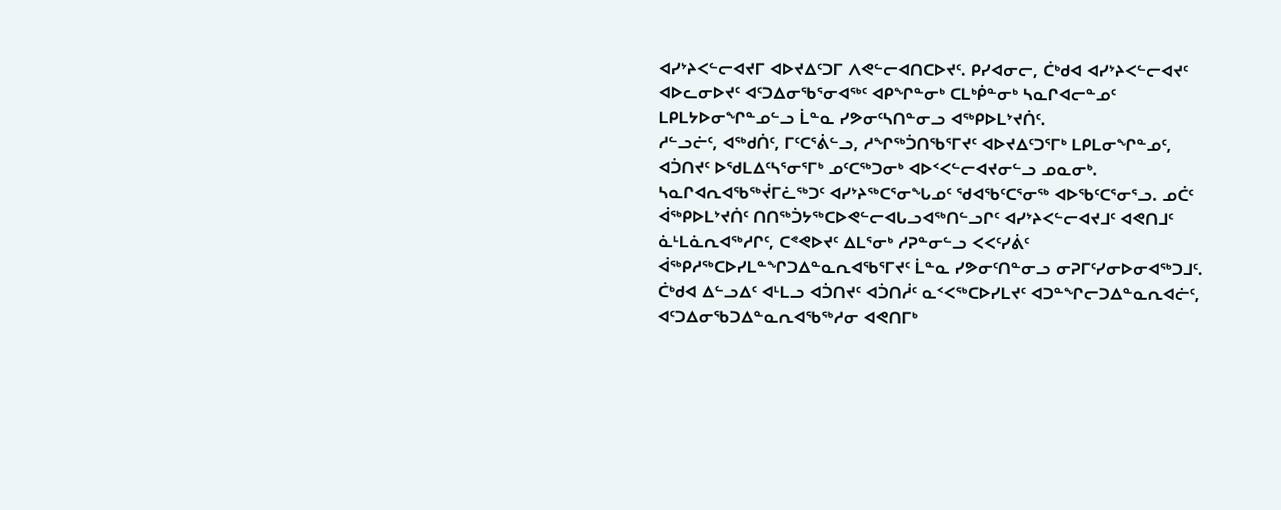ᐊᓯᔾᔨᐸᓪᓕᐊᔪᒥ ᐊᐅᔪᐃᑦᑐᒥ ᐱᕙᓪᓕᐊᑎᑕᐅᔪᑦ. ᑭᓯᐊᓂᓕ, ᑖᒃᑯᐊ ᐊᓯᔾᔨᐸᓪᓕᐊᔪᑦ ᐊᐅᓚᓂᐅᔪᑦ ᐊᑦᑐᐃᓂᖃᕐᓂᐊᖅᑦ ᐊᑭᖏᓐᓂᒃ ᑕᒪᒃᑮᓐᓂᒃ ᓴᓇᒋᐊᓕᓐᓄᑦ ᒪᑭᒪᔭᐅᓂᖏᓐᓄᓪᓗ ᒫᓐᓇ ᓯᕗᓂᑦᓴᑎᓐᓂᓗ ᐊᖅᑭᐅᒪᔾᔪᑏᑦ.
ᓱᓪᓗᓖᑦ, ᐊᖅᑯᑏᑦ, ᒥᑦᑕᕐᕖᓪᓗ, ᓱᖏᖅᑑᑎᖃᕐᒥᔪᑦ ᐊᐅᔪᐃᑦᑐᕐᒥᒃ ᒪᑭᒪᓂᖏᓐᓄᑦ, ᐊᑑᑎᔪᑦ ᐅᖁᒪᐃᑦᓴᕐᓂᕐᒥᒃ ᓄᑦᑕᖅᑐᓂᒃ ᐊᐅᑉᐸᓪᓕᐊᔪᓂᓪᓗ ᓄᓇᓂᒃ. ᓴᓇᒋᐊᕆᐊᖃᖅᔫᒥᓛᖅᑐᑦ ᐊᓯᔾᔨᖅᑕᕐᓂᖓᓄᑦ ᖁᐊᖃᑦᑕᕐᓂᖅ ᐊᐅᖃᑦᑕᕐᓂᕐᓗ. ᓄᑖᑦ ᐋᖅᑭᐅᒪᔾᔪᑏᑦ ᑎᑎᖅᑑᔭᖅᑕᐅᕙᓪᓕᐊᒐᓗᐊᖅᑎᓪᓗᒋᑦ ᐊᓯᔾᔨᐸᓪᓕᐊᔪᒧᑦ ᐊᕙᑎᒧᑦ ᓈᒻᒪᓈᕆᐊᖅᓱᒋᑦ, ᑕᕝᕙᐅᔪᑦ ᐃᒪᕐᓂᒃ ᓱᕈᓐᓂᓪᓗ ᐸᐸᑦᓯᕖᑦ ᐋᖅᑭᓱᖅᑕᐅᓯᒪᓐᖏᑐᐃᓐᓇᕆᐊᖃᕐᒥᔪᑦ ᒫᓐᓇ ᓯᕗᓂᑦᑎᓐᓂᓗ ᓂᕈᒥᑦᓯᓂᐅᓂᐊᖅᑐᒧᑦ. ᑖᒃᑯᐊ ᐃᓪᓗᐃᑦ ᐊᒻᒪᓗ ᐊᑑᑎᔪᑦ ᐊᑑᑎᓲᑦ ᓇᑉᐸᖅᑕᐅᓯᒪᔪᑦ ᐊᑐᓐᖏᓕᑐᐃᓐᓇᕆᐊᓖᑦ, ᐊᑦᑐᐃᓂᖃᑐᐃᓐᓇᕆᐊᖃᖅᓱᓂ ᐊᕙᑎᒥᒃ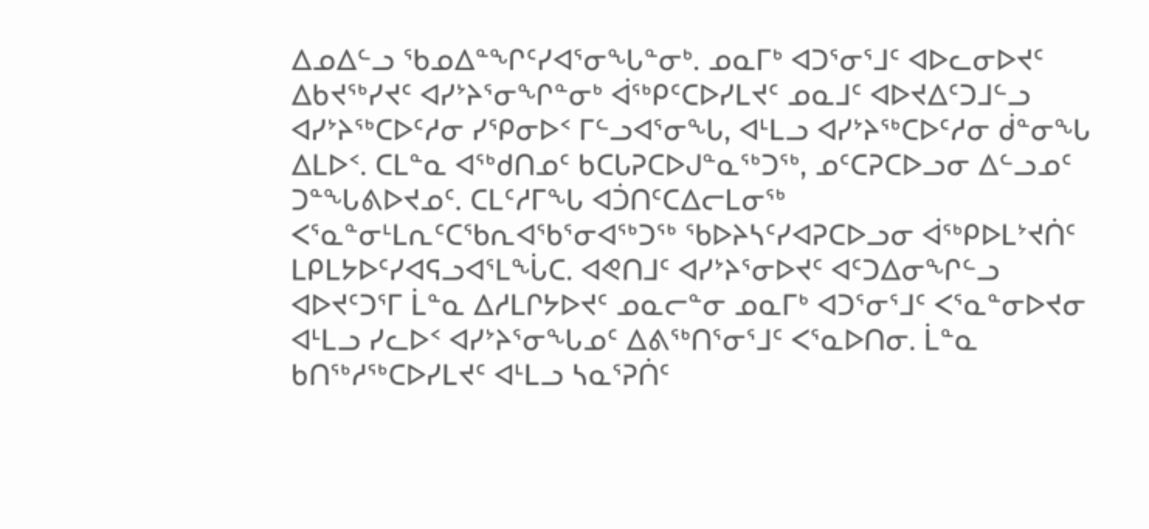ᐃᓄᐃᓪᓗ ᖃᓄᐃᓐᖏᑦᓯᐊᕐᓂᖓᓐᓂᒃ. ᓄᓇᒥᒃ ᐊᑐᕐᓂᕐᒧᑦ ᐊᐅᓚᓂᐅᔪᑦ ᐃᑲᔪᖅᓯᔪᑦ ᐊᓯᔾᔨᕐᓂᖏᓐᓂᒃ ᐋᖅᑭᑦᑕᐅᓯᒪᔪᑦ ᓄᓇᒧᑦ ᐊᐅᔪᐃᑦᑐᒧᓪᓗ ᐊᓯᔾᔨᖅᑕᐅᑦᓱᓂ ᓯᕿᓂᐅᑉ ᒥᓪᓗᐊᕐᓂᖓ, ᐊᒻᒪᓗ ᐊᓯᔾᔨᖅᑕᐅᑦᓱᓂ ᑰᓐᓂᖓ ᐃᒪᐅᑉ. ᑕᒪᓐᓇ ᐊᖅᑯᑎᓄᑦ ᑲᑕᒐᕈᑕᐅᒍᓐᓇᖅᑐᖅ, ᓄᑦᑕᕈᑕᐅᓗᓂ ᐃᓪᓗᓄᑦ ᑐᓐᖓᕕᐅᔪᓄᑦ. ᑕᒪᑦᓱᒥᖓ ᐊᑑᑎᑦᑕᐃᓕᒪᓂᖅ ᐸᕐᓇᓐᓂᒻᒪᕆᑦᑕᖃᕆᐊᖃᕐᓂᐊᖅᑐᖅ ᖃᐅᔨᓴᑦᓯᐊᕈᑕᐅᓗᓂ ᐋᖅᑭᐅᒪᔾᔪᑏᑦ ᒪᑭᒪᔭᐅᑦᓯᐊᕋᓗᐊᕐᒪᖔᑕ. ᐊᕙᑎᒧᑦ ᐊᓯᔾᔨᕐᓂᐅᔪᑦ ᐊᑦᑐᐃᓂᖏᓪᓗ ᐊᐅᔪᑦᑐᕐᒥ ᒫᓐᓇ ᐃᓱᒪᒋᔭᐅᔪᑦ ᓄᓇᓕᓐᓂ ᓄᓇᒥᒃ ᐊᑐᕐᓂᕐᒧᑦ ᐸᕐᓇᓐᓂᐅᔪᓂ ᐊᒻᒪᓗ ᓯᓚᐅᑉ ᐊᓯᔾᔨᕐᓂᖓᓄᑦ ᐃᕕᖅᑎᕐᓂᕐᒧᑦ ᐸᕐᓇᐅᑎᓂ. ᒫᓐᓇ ᑲᑎᖅᓱᖅᑕᐅᓯᒪᔪᑦ ᐊᒻᒪᓗ ᓴᓇᕐᕈᑏᑦ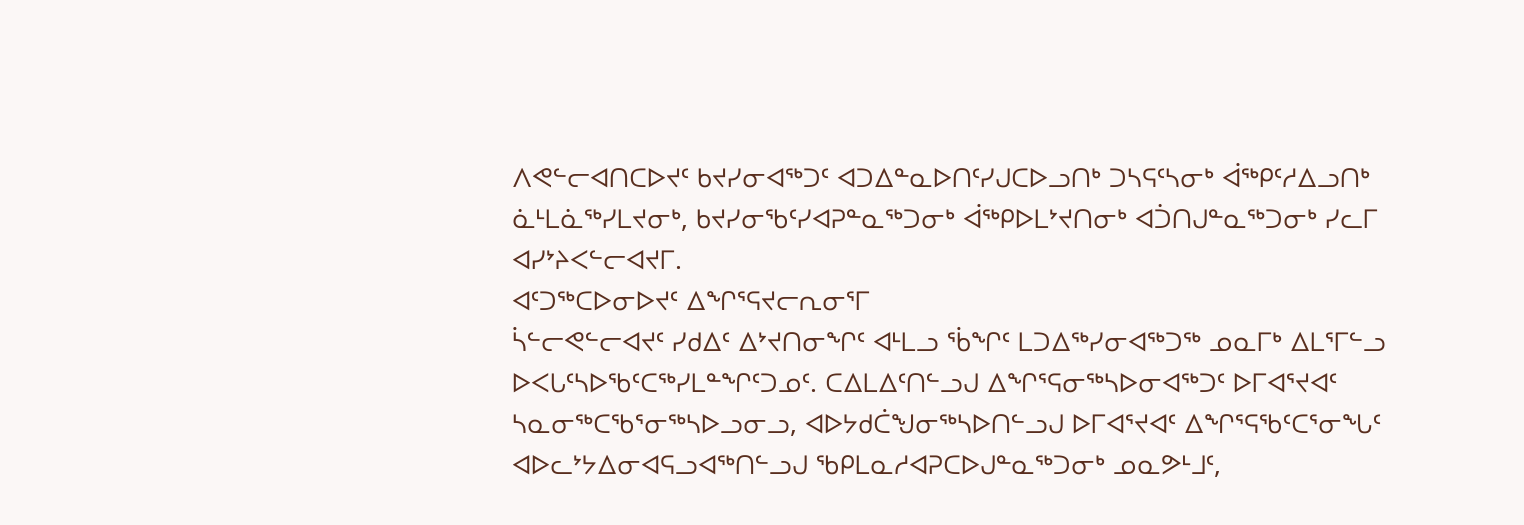ᐱᕙᓪᓕᐊᑎᑕᐅᔪᑦ ᑲᔪᓯᓂᐊᖅᑐᑦ ᐊᑐᐃᓐᓇᐅᑎᑦᓯᒍᑕᐅᓗᑎᒃ ᑐᓴᕋᑦᓴᓂᒃ ᐋᖅᑭᑦᓱᐃᓗᑎᒃ ᓈᒻᒪᓈᖅᓯᒪᔪᓂᒃ, ᑲᔪᓯᓂᖃᑦᓯᐊᕈᓐᓇᖅᑐᓂᒃ ᐋᖅᑭᐅᒪᔾᔪᑎᓂᒃ ᐊᑑᑎᒍᓐᓇᖅᑐᓂᒃ ᓯᓚᒥ ᐊᓯᔾᔨᐸᓪᓕᐊᔪᒥ.
ᐊᑦᑐᖅᑕᐅᓂᐅᔪᑦ ᐃᖏᕐᕋᔪᓕᕆᓂᕐᒥ
ᓵᓪᓕᕙᓪᓕᐊᔪᑦ ᓯᑯᐃᑦ ᐃᔾᔪᑎᓂᖏᑦ ᐊᒻᒪᓗ ᕐᑳᖏᑦ ᒪᑐᐃᖅᓯᓂᐊᖅᑐᖅ ᓄᓇᒥᒃ ᐃᒪᕐᒥᓪᓗ ᐅᐸᒐᑦᓴᐅᖃᑦᑕᖅᓯᒪᓐᖏᑦᑐᓄᑦ. ᑕᐃᒪᐃᑦᑎᓪᓗᒍ ᐃᖏᕐᕋᓂᖅᓴᐅᓂᐊᖅᑐᑦ ᐅᒥᐊᕐᔪᐊᑦ ᓴᓇᓂᖅᑕᖃᕐᓂᖅᓴᐅᓗᓂᓗ, ᐊᐅᔭᑯᑖᖑᓂᖅᓴᐅᑎᓪᓗᒍ ᐅᒥᐊᕐᔪᐊᑦ ᐃᖏᕐᕋᖃᑦᑕᕐᓂᖓᑦ ᐊᐅᓚᔾᔭᐃᓂᐊᕋᓗᐊᖅᑎᓪᓗᒍ ᖃᑭᒪᓇᓱᐊᕈᑕᐅᒍᓐᓇᖅᑐᓂᒃ ᓄᓇᕗᒻᒧᑦ,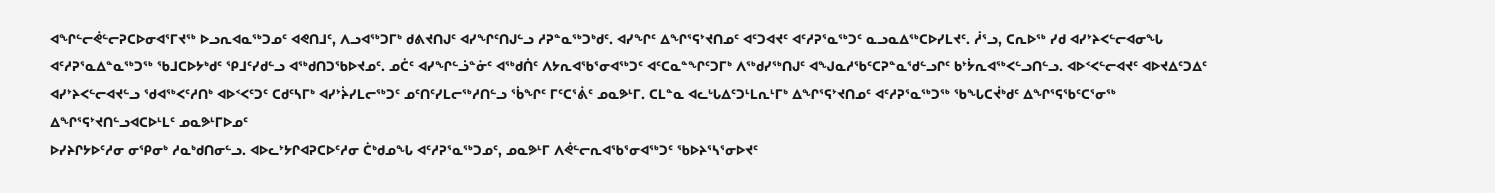ᐊᖏᓪᓕᕚᓪᓕᕈᑕᐅᓂᐊᕐᒥᔪᖅ ᐅᓗᕆᐊᓇᖅᑐᓄᑦ ᐊᕙᑎᒧᑦ, ᐱᓗᐊᖅᑐᒥᒃ ᑯᕕᔪᑎᒍᑦ ᐊᓯᖏᑦᑎᒍᓪᓗ ᓱᕈᓐᓇᖅᑐᒃᑯᑦ. ᐊᓯᖏᑦ ᐃᖏᕐᕋᔾᔪᑎᓄᑦ ᐊᑦᑐᐊᔪᑦ ᐊᑦᓱᕈᕐᓇᖅᑐᑦ ᓇᓗᓇᐃᖅᑕᐅᓯᒪᔪᑦ. ᓲᕐᓗ, ᑕᕆᐅᖅ ᓯᑯ ᐊᓯᔾᔨᐸᓪᓕᐊᓂᖓ ᐊᑦᓱᕈᕐᓇᐃᓐᓇᖅᑐᖅ ᖃᒧᑕᐅᔭᒃᑯᑦ ᕿᒧᑦᓯᑯᓪᓗ ᐊᖅᑯᑎᑐᖃᐅᔪᓄᑦ. ᓄᑖᑦ ᐊᓯᖏᓪᓘᓐᓃᑦ ᐊᖅᑯᑏᑦ ᐱᔭᕆᐊᖃᕐᓂᐊᖅᑐᑦ ᐊᑦᑕᓇᓐᖏᑦᑐᒥᒃ ᐱᖅᑯᓯᖅᑎᒍᑦ ᐊᖑᓇᓱᖃᑦᑕᕈᓐᓇᖁᓪᓗᒋᑦ ᑲᔾᔮᕆᐊᖅᐸᓪᓗᑎᓪᓗ. ᐊᐅᑉᐸᓪᓕᐊᔪᑦ ᐊᐅᔪᐃᑦᑐᐃᑦ ᐊᓯᔾᔨᐸᓪᓕᐊᔪᓪᓗ ᖁᐊᖅᐸᑦᓱᑎᒃ ᐊᐅᑉᐸᑦᑐᑦ ᑕᑯᑦᓴᒥᒃ ᐊᓯᔾᔩᓯᒪᓕᖅᑐᑦ ᓄᑦᑎᑦᓯᒪᓕᖅᓱᑎᓪᓗ ᕐᑳᖏᑦ ᒥᑦᑕᕐᕖᑦ ᓄᓇᕗᒻᒥ. ᑕᒪᓐᓇ ᐊᓚᒡᒐᐃᑦᑐᒻᒪᕆᒻᒥᒃ ᐃᖏᕐᕋᔾᔪᑎᓄᑦ ᐊᑦᓱᕈᕐᓇᖅᑐᖅ ᖃᖓᑕᔫᒃᑯᑦ ᐃᖏᕐᕋᖃᑦᑕᕐᓂᖅ ᐃᖏᕐᕋᔾᔪᑎᓪᓗᐊᑕᐅᒻᒪᑦ ᓄᓇᕗᒻᒥᐅᓄᑦ
ᐅᓯᔨᒋᔭᐅᑦᓱᓂ ᓂᕿᓂᒃ ᓱᓇᒃᑯᑎᓂᓪᓗ. ᐊᐅᓚᔾᔭᒋᐊᕈᑕᐅᑦᓱᓂ ᑖᒃᑯᓄᖓ ᐊᑦᓱᕈᕐᓇᖅᑐᓄᑦ, ᓄᓇᕗᒻᒥ ᐱᕚᓪᓕᕆᐊᖃᕐᓂᐊᖅᑐᑦ ᖃᐅᔨᕐᓴᕐᓂᐅᔪᑦ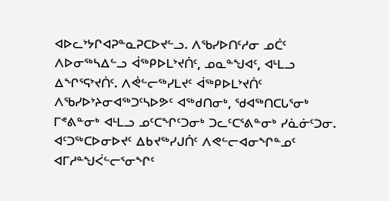ᐊᐅᓚᔾᔭᒋᐊᕈᓐᓇᕈᑕᐅᔪᓪᓗ. ᐱᖃᓯᐅᑎᑦᓱᓂ ᓄᑖᑦ ᐱᐅᓂᖅᓴᐃᓪᓗ ᐋᖅᑭᐅᒪᔾᔪᑏᑦ, ᓄᓇᓐᖑᐊᑦ, ᐊᒻᒪᓗ ᐃᖏᕐᕋᔾᔪᑏᑦ. ᐱᕚᓪᓕᖅᓯᒪᔪᑦ ᐋᖅᑭᐅᒪᔾᔪᑏᑦ ᐱᖃᓯᐅᔾᔨᓂᐊᖅᑐᑦᓴᐅᕗᑦ ᐊᖅᑯᑎᓂᒃ, ᖁᐊᖅᑎᑕᒐᕐᓂᒃ ᒥᕝᕕᓐᓂᒃ ᐊᒻᒪᓗ ᓄᑦᑕᖏᑦᑐᓂᒃ ᑐᓚᑦᑕᕐᕕᓐᓂᒃ ᓯᓈᓃᑦᑐᓂ.
ᐊᑦᑐᖅᑕᐅᓂᐅᔪᑦ ᐃᑲᔪᖅᓯᒍᑏᑦ ᐱᕙᓪᓕᐊᓂᖏᓐᓄᑦ
ᐊᒥᓱᓐᖑᐹᓪᓕᕐᓂᖏᑦ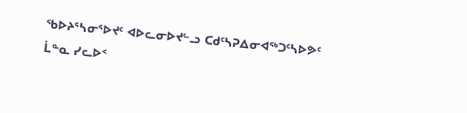ᖃᐅᔨᕐᓴᓂᕐᐅᔪᑦ ᐊᐅᓚᓂᐅᔪᓪᓗ ᑕᑯᑦᓴᕈᐃᓂᐊᖅᑐᑦᓴᐅᕗᑦ ᒫᓐᓇ ᓯᓚᐅᑉ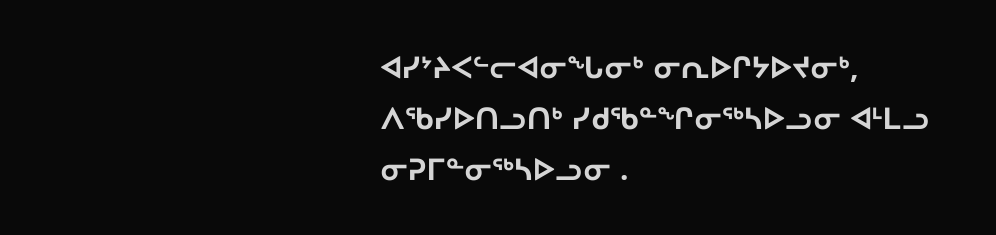ᐊᓯᔾᔨᐸᓪᓕᐊᓂᖓᓂᒃ ᓂᕆᐅᒋᔭᐅᔪᓂᒃ, ᐱᖃᓯᐅᑎᓗᑎᒃ ᓯᑯᖃᓐᖏᓂᖅᓴᐅᓗᓂ ᐊᒻᒪᓗ ᓂᕈᒥᓐᓂᖅᓴᐅᓗᓂ .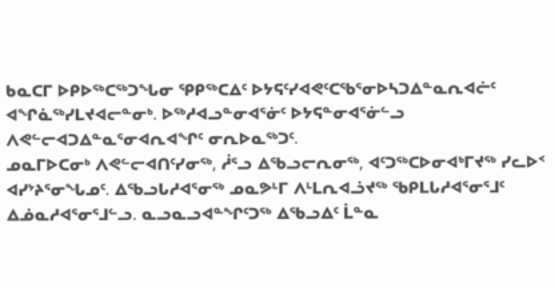ᑲᓇᑕᒥ ᐅᑭᐅᖅᑕᖅᑐᖓᓂ ᕿᑭᖅᑕᐃᑦ ᐅᔭᕋᑦᓯᐊᕙᑦᑕᖃᕐᓂᐅᓴᑐᐃᓐᓇᕆᐊᓖᑦ ᐊᖏᓈᖅᓯᒪᔪᐊᓕᓐᓂᒃ. ᐅᖅᓱᐊᓗᓐᓂᐊᕐᓃᑦ ᐅᔭᕋᓐᓂᐊᕐᓃᓪᓗ ᐱᕙᓪᓕᐊᑐᐃᓐᓇᕐᓂᐊᕆᐊᖏᑦ ᓂᕆᐅᓇᖅᑐᑦ.
ᓄᓇᒥᐅᑕᓂᒃ ᐱᕙᓪᓕᐊᑎᑦᓯᓂᖅ, ᓲᕐᓗ ᐃᖃᓗᓕᕆᓂᖅ, ᐊᑦᑐᖅᑕᐅᓂᐊᒃᒥᔪᖅ ᓯᓚᐅᑉ ᐊᓯᔾᔨᕐᓂᖓᓄᑦ. ᐃᖃᓗᒐᓱᐊᕐᓂᖅ ᓄᓇᕗᒻᒥ ᐱᒻᒪᕆᐊᓘᔪᖅ ᖃᑭᒪᒐᓱᐊᕐᓂᕐᒧᑦ ᐃᓅᓇᓱᐊᕐᓂᕐᒧᓪᓗ. ᓇᓗᓇᓗᐊᓐᖏᑦᑐᖅ ᐃᖃᓗᐃᑦ ᒫᓐᓇ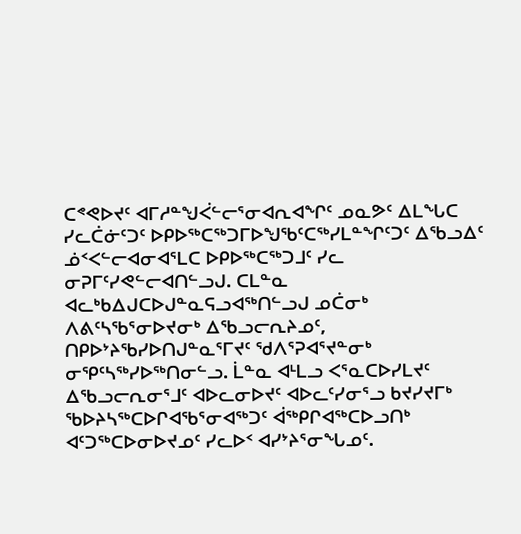ᑕᕝᕙᐅᔪᑦ ᐊᒥᓱᓐᖑᐹᓪᓕᕐᓂᐊᕆᐊᖏᑦ ᓄᓇᕗᑦ ᐃᒪᖓᑕ ᓯᓚᑖᓃᑦᑐᑦ ᐅᑭᐅᖅᑕᖅᑐᒥᐅᖑᖃᑦᑕᖅᓯᒪᓐᖏᑦᑐᑦ ᐃᖃᓗᐃᑦ ᓅᑉᐸᓪᓕᐊᓂᐊᕐᒪᑕ ᐅᑭᐅᖅᑕᖅᑐᒧᑦ ᓯᓚ ᓂᕈᒥᑦᓯᕙᓪᓕᐊᑎᓪᓗᒍ. ᑕᒪᓐᓇ ᐊᓚᒃᑲᐃᒍᑕᐅᒍᓐᓇᕋᓗᐊᖅᑎᓪᓗᒍ ᓄᑖᓂᒃ ᐱᕕᑦᓴᖃᕐᓂᐅᔪᓂᒃ ᐃᖃᓗᓕᕆᔨᓄᑦ, ᑎᑭᐅᔾᔨᖃᓯᐅᑎᒍᓐᓇᕐᒥᔪᑦ ᖁᐱᕐᕈᐊᕐᔪᓐᓂᒃ ᓂᕿᑦᓴᖅᓯᐅᖅᑎᓂᓪᓗ. ᒫᓐᓇ ᐊᒻᒪᓗ ᐸᕐᓇᑕᐅᓯᒪᔪᑦ ᐃᖃᓗᓕᕆᓂᕐᒧᑦ ᐊᐅᓚᓂᐅᔪᑦ ᐊᐅᓚᑦᓯᓂᕐᓗ ᑲᔪᓯᔪᒥᒃ ᖃᐅᔨᓴᖅᑕᐅᒋᐊᖃᕐᓂᐊᖅᑐᑦ ᐋᖅᑭᒋᐊᖅᑕᐅᓗᑎᒃ ᐊᑦᑐᖅᑕᐅᓂᐅᔪᓄᑦ ᓯᓚᐅᑉ ᐊᓯᔾᔨᕐᓂᖓᓄᑦ.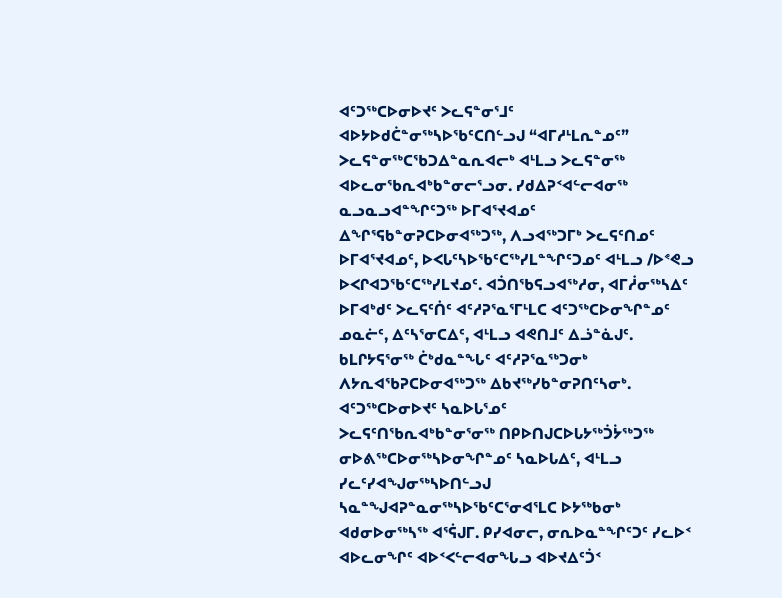ᐊᑦᑐᖅᑕᐅᓂᐅᔪᑦ ᐳᓚᕋᓐᓂᕐᒧᑦ
ᐊᐅᔭᐅᑯᑖᓐᓂᖅᓴᐅᖃᑦᑕᑎᓪᓗᒍ “ᐊᒥᓱᒻᒪᕆᓐᓄᑦ” ᐳᓚᕋᓐᓂᖅᑕᖃᑐᐃᓐᓇᕆᐊᓕᒃ ᐊᒻᒪᓗ ᐳᓚᕋᓐᓂᖅ ᐊᐅᓚᓂᖃᕆᐊᒃᑲᓐᓂᓕᕐᓗᓂ. ᓯᑯᐃᕈᑉᐊᓪᓕᐊᓂᖅ ᓇᓗᓇᓗᐊᓐᖏᑦᑐᖅ ᐅᒥᐊᕐᔪᐊᓄᑦ ᐃᖏᕐᕋᑲᓐᓂᕈᑕᐅᓂᐊᖅᑐᖅ, ᐱᓗᐊᖅᑐᒥᒃ ᐳᓚᕋᑦᑎᓄᑦ ᐅᒥᐊᕐᔪᐊᓄᑦ, ᐅᐸᒐᑦᓴᐅᖃᑦᑕᖅᓯᒪᓐᖏᑦᑐᓄᑦ ᐊᒻᒪᓗ /ᐅᕝᕙᓗ ᐅᐸᒋᐊᑐᖃᑦᑕᖅᓯᒪᔪᓄᑦ. ᐊᑑᑎᖃᕋᓗᐊᖅᓱᓂ, ᐊᒥᓲᓂᖅᓴᐃᑦ ᐅᒥᐊᒃᑯᑦ ᐳᓚᕋᑦᑏᑦ ᐊᑦᓱᕈᕐᓇᕐᒥᒻᒪᑕ ᐊᑦᑐᖅᑕᐅᓂᖏᓐᓄᑦ ᓄᓇᓖᑦ, ᐃᑦᓴᕐᓂᑕᐃᑦ, ᐊᒻᒪᓗ ᐊᕙᑎᒧᑦ ᐃᓘᓐᓈᒍᑦ. ᑲᒪᒋᔭᕋᕐᓂᖅ ᑖᒃᑯᓇᓐᖓᑦ ᐊᑦᓱᕈᕐᓇᖅᑐᓂᒃ ᐱᔭᕆᐊᖃᕈᑕᐅᓂᐊᖅᑐᖅ ᐃᑲᔪᖅᓯᑲᓐᓂᕈᑎᑦᓴᓂᒃ.
ᐊᑦᑐᖅᑕᐅᓂᐅᔪᑦ ᓴᓇᐅᒐᕐᓄᑦ
ᐳᓚᕋᑦᑎᖃᕆᐊᒃᑲᓐᓂᕐᓂᖅ ᑎᑭᐅᑎᒍᑕᐅᒐᔭᖅᑑᔮᖅᑐᖅ ᓂᐅᕕᖅᑕᐅᓂᖅᓴᐅᓂᖏᓐᓄᑦ ᓴᓇᐅᒐᐃᑦ, ᐊᒻᒪᓗ ᓯᓚᑦᓯᐊᖑᓂᖅᓴᐅᑎᓪᓗᒍ ᓴᓇᓐᖑᐊᕈᓐᓇᓂᖅᓴᐅᖃᑦᑕᕐᓂᐊᕐᒪᑕ ᐅᔭᖅᑲᓂᒃ ᐊᑯᓂᐅᓂᖅᓴᖅ ᐊᕐᕌᒍᒥ. ᑭᓯᐊᓂᓕ, ᓂᕆᐅᓇᓐᖏᑦᑐᑦ ᓯᓚᐅᑉ ᐊᐅᓚᓂᖏᑦ ᐊᐅᑉᐸᓪᓕᐊᓂᖓᓗ ᐊᐅᔪᐃᑦᑑᑉ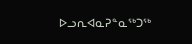ᐅᓗᕆᐊᓇᕈᓐᓇᖅᑐᖅ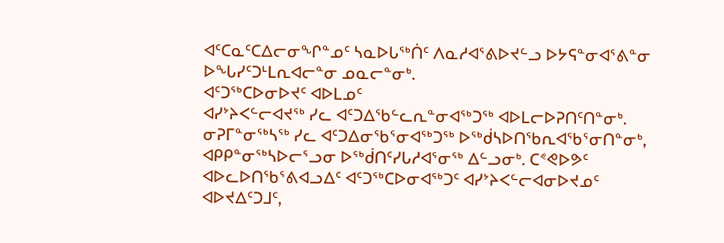ᐊᑦᑕᓇᑦᑕᐃᓕᓂᖏᓐᓄᑦ ᓴᓇᐅᒐᖅᑏᑦ ᐱᓇᓱᐊᕐᕕᐅᔪᓪᓗ ᐅᔭᕋᓐᓂᐊᕐᕕᓐᓂ ᐅᖓᓯᑦᑐᒻᒪᕆᐊᓕᓐᓂ ᓄᓇᓕᓐᓂᒃ.
ᐊᑦᑐᖅᑕᐅᓂᐅᔪᑦ ᐊᐅᒪᓄᑦ
ᐊᓯᔾᔨᐸᓪᓕᐊᔪᖅ ᓯᓚ ᐊᑦᑐᐃᖃᓪᓚᕆᓐᓂᐊᖅᑐᖅ ᐊᐅᒪᓕᐅᕈᑎᑦᑎᓐᓂᒃ. ᓂᕈᒥᓐᓂᖅᓴᖅ ᓯᓚ ᐊᑦᑐᐃᓂᖃᕐᓂᐊᖅᑐᖅ ᐅᖅᑰᓴᐅᑎᖃᕆᐊᖃᕐᓂᑎᓐᓂᒃ, ᐊᑭᑭᓐᓂᖅᓴᐅᓕᕐᓗᓂ ᐅᖅᑰᑎᑦᓯᒐᓱᐊᕐᓂᖅ ᐃᓪᓗᓂᒃ. ᑕᕝᕙᐅᕗᑦ ᐊᐅᓚᐅᑎᖃᕐᕕᐊᓗᐃᑦ ᐊᑦᑐᖅᑕᐅᓂᐊᖅᑐᑦ ᐊᓯᔾᔨᐸᓪᓕᐊᓂᐅᔪᓄᑦ ᐊᐅᔪᐃᑦᑐᒧᑦ,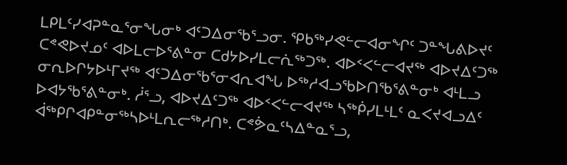ᒪᑭᒪᑦᓯᐊᕈᓐᓇᕐᓂᖓᓂᒃ ᐊᑦᑐᐃᓂᖃᕐᓗᓂ. ᕿᑲᖅᓯᕙᓪᓕᐊᓂᖏᑦ ᑐᓐᖓᕕᐅᔪᑦ ᑕᕝᕙᐅᔪᓄᑦ ᐊᐅᒪᓕᐅᕐᕕᓐᓂ ᑕᑯᔭᐅᓯᒪᓕᕇᖅᑐᖅ. ᐊᐅᑉᐸᓪᓕᐊᔪᖅ ᐊᐅᔪᐃᑦᑐᖅ ᓂᕆᐅᒋᔭᐅᒻᒥᔪᖅ ᐊᑦᑐᐃᓂᖃᕐᓂᐊᕆᐊᖓ ᐅᖅᓱᐊᓗᖃᐅᑎᖃᕐᕕᓐᓂᒃ ᐊᒻᒪᓗ ᐅᐊᔭᖃᕐᕕᓐᓂᒃ. ᓲᕐᓗ, ᐊᐅᔪᐃᑦᑐᖅ ᐊᐅᑉᐸᓪᓕᐊᔪᖅ ᓴᖅᑮᓯᒪᒻᒪᑦ ᓇᐸᔪᐊᓗᐃᑦ ᐋᖅᑭᒋᐊᑭᓐᓂᖅᓴᐅᒻᒪᕆᓕᖅᓱᑎᒃ. ᑕᕝᕘᓇᑦᓴᐃᓐᓇᕐᓗ,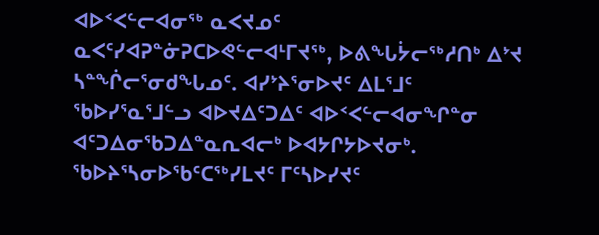ᐊᐅᑉᐸᓪᓕᐊᓂᖅ ᓇᐸᔪᓄᑦ ᓇᐸᑦᓯᐊᕈᓐᓃᕈᑕᐅᕙᓪᓕᐊᒻᒥᔪᖅ, ᐅᕕᖓᔮᓕᖅᓱᑎᒃ ᐃᔾᔪ ᓴᓐᖐᓕᕐᓂᑯᖓᓄᑦ. ᐊᓯᔾᔨᕐᓂᐅᔪᑦ ᐃᒪᕐᒧᑦ ᖃᐅᓯᕐᓇᕐᒧᓪᓗ ᐊᐅᔪᐃᑦᑐᐃᑦ ᐊᐅᑉᐸᓪᓕᐊᓂᖏᓐᓂ ᐊᑦᑐᐃᓂᖃᑐᐃᓐᓇᕆᐊᓕᒃ ᐅᐊᔭᒋᔭᐅᔪᓂᒃ. ᖃᐅᔨᕐᓴᓂᐅᖃᑦᑕᖅᓯᒪᔪᑦ ᒥᑦᓴᐅᓯᔪᑦ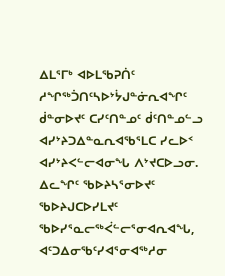ᐃᒪᕐᒥᒃ ᐊᐅᒪᖃᕈᑏᑦ ᓱᖏᖅᑑᑎᑦᓴᐅᔾᔮᒍᓐᓃᕆᐊᖏᑦ ᑰᓐᓂᐅᔪᑦ ᑕᓯᑦᑎᓐᓄᑦ ᑰᑦᑎᓐᓄᓪᓗ ᐊᓯᔾᔨᑐᐃᓐᓇᕆᐊᖃᕐᒪᑕ ᓯᓚᐅᑉ ᐊᓯᔾᔨᐸᓪᓕᐊᓂᖓ ᐱᔾᔪᑕᐅᓗᓂ. ᐃᓚᖏᑦ ᖃᐅᔨᓴᕐᓂᐅᔪᑦ ᖃᐅᔨᒍᑕᐅᓯᒪᔪᑦ ᖃᐅᓯᕐᓇᓕᖅᐹᓪᓕᕐᓂᐊᕆᐊᖓ, ᐊᑦᑐᐃᓂᖃᑦᓯᐊᕐᓂᐊᖅᓱᓂ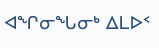ᐊᖏᓂᖓᓂᒃ ᐃᒪᐅᑉ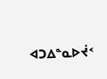ᐊᑐᐃᓐᓇᐅᔫᑉ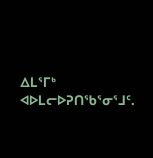ᐃᒪᕐᒥᒃ ᐊᐅᒪᓕᐅᕈᑎᖃᕐᓂᕐᒧᑦ.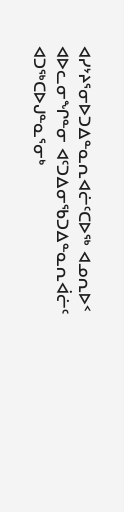ᐊᓯᔾᔨᕐᓂᐅᑐᐃᓐᓇᕆᐊᓖᑦᑕᐅᖅ ᐊᓄᕆᐅᑉ ᐊᐅᓚᓂᖏᓐᓂ ᐊᑦᑐᐃᓂᖃᑐᐃᓐᓇᕆᐋᓖᑦ ᐊᑐᖅᑕᐅᒍᓐᓇᕐᓂᒃ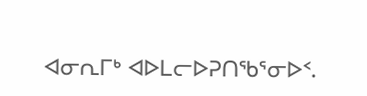ᐊᓂᕆᒥᒃ ᐊᐅᒪᓕᐅᕈᑎᖃᕐᓂᐅᑉ.